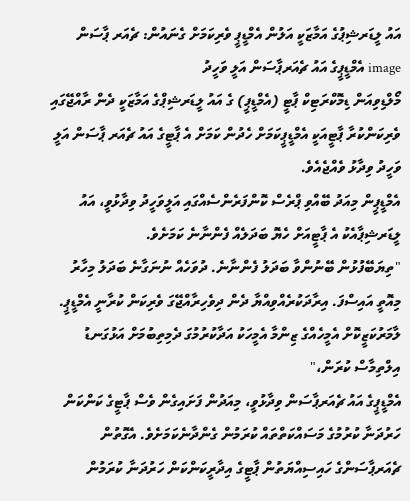އައު ލީޑަރޝިޕުގެ އަމާޒަކީ އަލުން އެމްޑީޕީ ވެރިކަމަށް ގެނައުން: ޗެއަރ ޕާސަން
image އެމްޑީޕީގެ އައު ޗެއަރޕާސަން އަލީ ވަހީދު
މޯލްޑިވިއަން ޑިމޮކްރަޓިކް ޕާޓީ (އެމްޑީޕީ) ގެ އައު ލީޑަރޝިޕްގެ އަމާޒަކީ ދެން ރާއްޖޭގައި ވެރިކަންކުރާ ޕާޓީއަކީ އެމްޑީޕީކަމަށް ހެދުން ކަމަށް އެ ޕާޓީގެ އައު ޗެއަރ ޕާސަން އަލީ ވަހީދު ވިދާޅު ވެއްޖެއެވެ.
އެމްޑީޕީން މިއަދު ބޭއްވި ޕްރެސް ކޮންފަރެންސެއްގައި އަލީވަހީދު ވިދާޅުވީ، އައު ލީޑަރޝިޕާއެކު އެ ޕާޓީއަށް ހެޔޮ ބަދަލެއް ފެންނާނެ ކަމަށެވެ.
"ތިޔަބޭފުޅުން ބޭނުންވާ ބަދަލު ފެންނާނެ. ދުވަހެއް ނުނަގާނެ ބަދަލު މިހާރު މިއޮތީ އައިސްފަ. އިރާދަކުރެއްވިއްޔާ ދެން ދިވެހިރާއްޖޭގަ ވެރިކަން ކުރާނީ އެމްޑީޕީ. ލާމަރުކަޒީކޮށް އެމީހެއްގެ ޒިންމާ އެމީހަކު އަދާކުރުމުގަ ދެމިތިބުމަށް އަޅުގަނޑު އިލްތިމާސް ކުރަން،"
އެމްޑީޕީގެ އައު ޗެއަރޕާސަން ވިދާޅުވީ، މިއަދުން ފަށައިގެން ވެސް ޕާޓީގެ ކަންކަން ހަރުދަނާ ކުރުމުގެ މަސައްކަތްތައް ކުރަމުން ގެންދާނެކަމަށެވެ. އެގޮތުން ޗެއަރޕާސަންގެ ހައިސިއްޔަތުން ޕާޓީގެ އިދާރީކަންކަން ހަރުދަނާ ކުރަމުން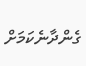ގެންދާނެކަމަށް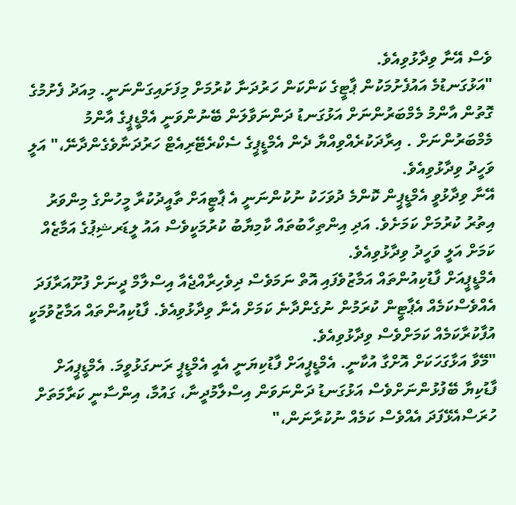ވެސް އޭނާ ވިދާޅުވިއެވެ.
"އަޅުގަނޑުމެ އައުފެށުމަކުން ޕާޓީގެ ކަންކަން ހަރުދަނާ ކުރުމަށް މިފަށައިގަންނަނީ. މިއަދު ފެށުމުގެ ގޮތުން އާންމު މެމްބަރުންނަށް އަޅުގަނޑު ދަންނަވާލަން ބޭނުންވަނީ އެމްޑީޕީގެ އާންމު މެމްބަރުންނަށް . އިރާދަކުރެއްވިއްޔާ ދެން އެމްޑީޕީގެ ސެކްރެޓޭރިއެޓް ހަރުދަނާވެގެންދާނޭ،" އަލީ ވަހީދު ވިދާޅުވިއެވެ.
އޭނާ ވިދާޅުވީ އެމްޑީޕީން ކޮންމެ ދުވަހަކު ނުކުންނަނީ އެ ޕާޓީއަށް ތާއީދުކުރާ މީހުންގެ މިންވަރު އިތުރު ކުރުމަށް ކަމަށެވެ. އަދި އިންތިހާބުތައް ކާމިޔާބު ކުރުމަކީވެސް އައު ލީޑަރޝިޕުގެ އަމާޒެއް ކަމަށް އަލީ ވަހީދު ވިދާޅުވިއެވެ.
އެމްޑީޕީއަށް ފާޑުކިއުންތައް އަމާޒުވެފައި އޮތް ނަމަވެސް ދިވެހިރާއްޖެއާ އިސްލާމް ދީނަށް ފުށޫއަރާފަދަ އެއްވެސްކަމެއް އެޕާޓީން ކުރަމުން ނުގެންދާނެ ކަމަށް އެނާ ވިދާޅުވިއެވެ. ފާޑުކިއުންތައް އަމާޒުވުމަކީ އުފާކުރާކަމެއް ކަމަށްވެސް ވިދާޅުވިއެވެ.
"މޭވާ އަޅާގަހަކަށް އޮށްގާ އުކާނީ. އެމްޑީޕީއަށް ފާޑުކިޔަނީ އެއީ އެމްޑީޕީ ރަނގަޅުވީމަ. އެމްޑީޕީއަށް ފާޑުކިޔާ ބޭފުޅުންނަށްވެސް އަޅުގަނޑު ދަންނަވަން އިސްލާމުދީނާ، ގައުމާ، އިންސާނީ ކަރާމަތަށް ހުރަސްއެޅޭފަދަ އެއްވެސް ކަމެއް ނުކުރާނަން،"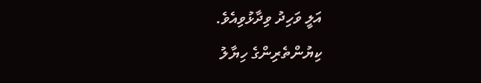އަލީ ވަހިދު ވިދާޅުވިއެވެ.
ކިޔުންތެރިންގެ ހިޔާލު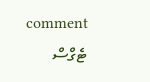comment
ޓެގްސް